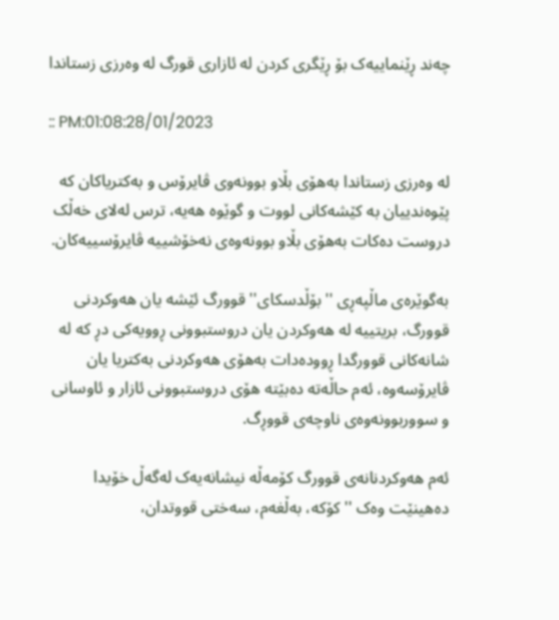چەند ڕێنماییەک بۆ ڕێگری کردن لە ئازاری قورگ لە وەرزی زستاندا

:: PM:01:08:28/01/2023

لە وەرزی زستاندا بەهۆی بڵاو بوونەوی ڤایرۆس و بەکتریاکان کە پێوەندییان بە کێشەکانی لووت و گوێوە هەیە، ترس لەلای خەڵک دروست دەکات بەهۆی بڵاو بوونەوەی نەخۆشییە ڤایرۆسییەکان.

بەگوێرەی ماڵپەڕی ''بۆڵدسکای'' قوورگ ئێشە یان هەوکردنی قوورگ، بریتییە لە هەوکردن یان دروستبوونی ڕوویەکی دڕ کە لە شانەکانی قوورگدا ڕوودەدات بەهۆی هەوکردنی بەکتریا یان ڤایرۆسەوە، ئەم حاڵەتە دەبێتە هۆی دروستبوونی ئازار و ئاوسانی و سووربوونەوەی ناوچەی قووڕگ.

ئەم هەوکردنانەی قوورگ کۆمەڵە نیشانەیەک لەگەڵ خۆیدا دەهینێت وەک ''کۆکە، بەڵغەم، سەختی قووتدان،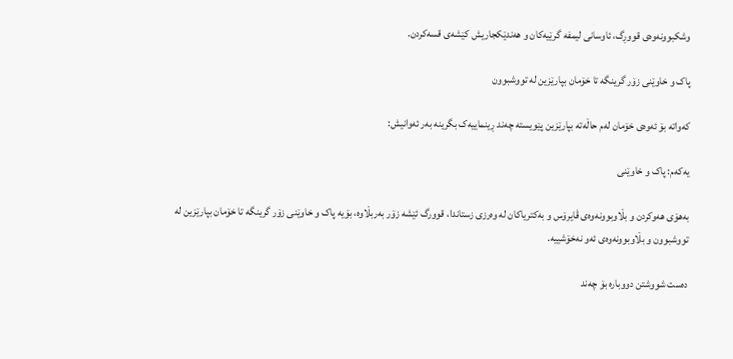وشکبوونەوەی قووڕگ، ئاوسانی لیمفە گرێیەکان و هەندێکجاریش کێشەی قسەکردن.

پاک و خاوێنی زۆر گرینگە تا خۆمان بپارێزین لە تووشبوون

کەواتە بۆ ئەوەی خۆمان لەم حاڵەتە بپارێزین پێویستە چەند ڕینماییەک بگرینە بەر ئەوانیش:

یەکەم: پاک و خاوێنی

بەهۆی هەوکردن و بڵاوبوونەوەی ڤایرۆس و بەکتریاکان لە وەرزی زستاندا، قوورگ ئێشە زۆر بەربڵاوە، بۆیە پاک و خاوێنی زۆر گرینگە تا خۆمان بپارێزین لە تووشبوون و بڵاوبوونەوەی ئەو نەخۆشییە.

دەست شووشتن دووبارە بۆ چەند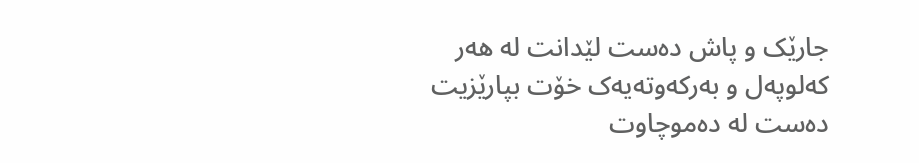جارێک و پاش دەست لێدانت لە هەر کەلوپەل و بەرکەوتەیەک خۆت بپارێزیت دەست لە دەموچاوت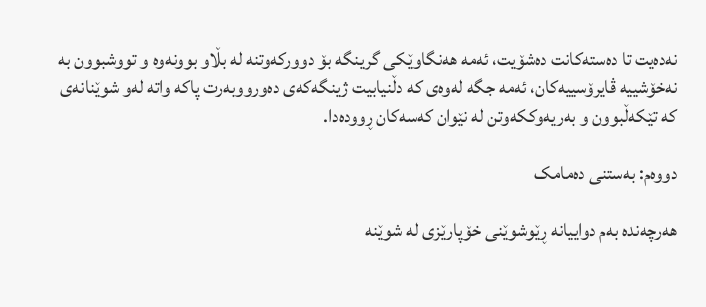نەدەیت تا دەستەکانت دەشۆیت، ئەمە هەنگاوێکی گرینگە بۆ دوورکەوتنە لە بڵاو بوونەوە و تووشبوون بە نەخۆشییە ڤایرۆسییەکان، ئەمە جگە لەوەی کە دڵنیابیت ژینگەکەی دەورووبەرت پاکە واتە لەو شوێنانەی کە تێکەڵبوون و بەریەوککەوتن لە نێوان کەسەکان ڕوودەدا.

دووەم: بەستنی دەمامک

هەرچەندە بەم دواییانە ڕێوشوێنی خۆپارێزی لە شوێنە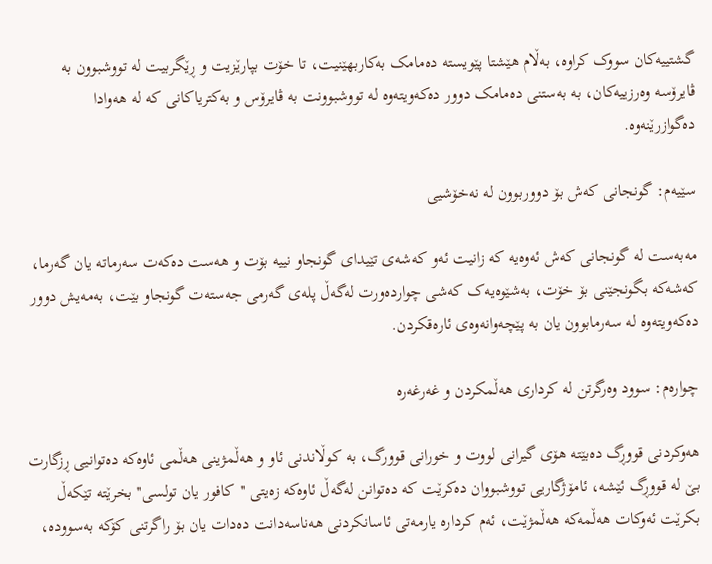گشتییەکان سووک کراوە، بەڵام هێشتا پێویستە دەمامک بەکاربهێنیت، تا خۆت بپارێزیت و ڕێگربیت لە تووشبوون بە ڤایرۆسە وەرزییەکان، بە بەستنی دەمامک دوور دەکەویتەوە لە تووشبوونت بە ڤایرۆس و بەکتریاکانی کە لە هەوادا دەگوازرێنەوە.

سێیەم: گونجانی کەش بۆ دووربوون لە نەخۆشیی

مەبەست لە گونجانی کەش ئەوەیە کە زانیت ئەو کەشەی تێیدای گونجاو نییە بۆت و هەست دەکەت سەرماتە یان گەرما، کەشەکە بگونجێنی بۆ خۆت، بەشێوەیەک کەشی چواردەورت لەگەڵ پلەی گەرمی جەستەت گونجاو بێت، بەمەیش دوور دەکەویتەوە لە سەرمابوون یان بە پێچەوانەوەی ئارەقکردن.

چوارەم: سوود وەرگرتن لە کرداری هەڵمکردن و غەرغەرە

هەوکردنی قووڕگ دەبێتە هۆی گیرانی لووت و خورانی قوورگ، بە کوڵاندنی ئاو و هەڵمژینی هەڵمی ئاوەکە دەتوانیی ڕزگارت بێ لە قووڕگ ئێشە، ئامۆژگاریی تووشبووان دەکرێت کە دەتوانن لەگەڵ ئاوەکە زەیتی ''کافور یان تولسی'' بخرێتە تێکەڵ بکرێت ئەوکات هەڵمەکە هەڵمژێت، ئەم کردارە یارمەتی ئاسانکردنی هەناسەدانت دەدات یان بۆ راگرتنی کۆکە بەسوودە،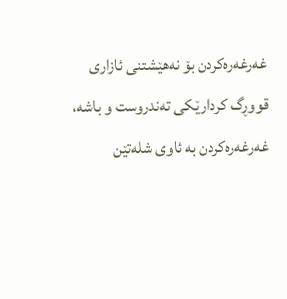غەرغەرەکردن بۆ نەهێشتنی ئازاری قووڕگ کردارێکی تەندروست و باشە، غەرغەرەکردن بە ئاوی شلەتێن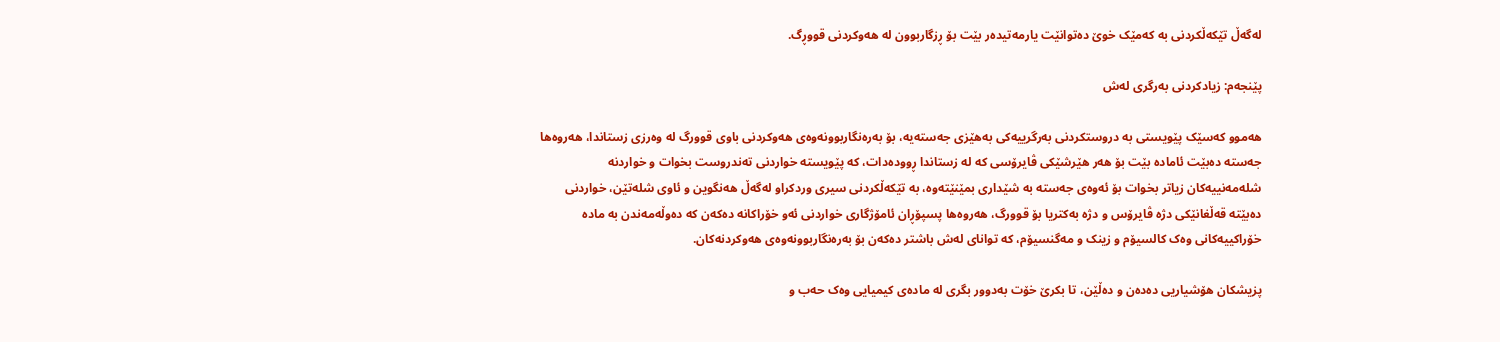لەگەڵ تێکەڵکردنی بە کەمێک خوێ دەتوانێت یارمەتیدەر بێت بۆ ڕزگاربوون لە هەوکردنی قووڕگ.

پێنجەم: زیادکردنی بەرگری لەش

هەموو کەسێک پێویستی بە دروستکردنی بەرگرییەکی بەهێزی جەستەیە، بۆ بەرەنگاربوونەوەی هەوکردنی باوی قوورگ لە وەرزی زستاندا، هەروەها جەستە دەبێت ئامادە بێت بۆ هەر هێرشێکی ڤایرۆسی کە لە زستاندا ڕوودەدات، کە پێویستە خواردنی تەندروست بخوات و خواردنە شلەمەنییەکان زیاتر بخوات بۆ ئەوەی جەستە بە شێداری بمێنێتەوە، بە تێکەڵکردنی سیری وردکراو لەگەڵ هەنگوین و ئاوی شلەتێن، خواردنی دەبێتە قەڵغانێکی دژە ڤایرۆس و دژە بەکتریا بۆ قوورگ، هەروەها پسپۆڕان ئامۆژگاری خواردنی ئەو خۆراکانە دەکەن کە دەوڵەمەندن بە مادە خۆراکییەکانی وەک کالسیۆم و زینک و مەگنسیۆم، کە توانای لەش باشتر دەکەن بۆ بەرەنگاربوونەوەی هەوکردنەکان.

پزیشکان هۆشیاریی دەدەن و دەڵێن، تا بکرێ خۆت بەدوور بگری لە مادەی کیمیایی وەک حەب و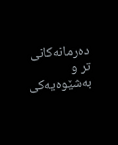دەرمانەکانی تر و بەشێوەیەکی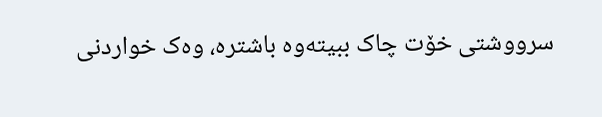سرووشتی خۆت چاک ببیتەوە باشترە، وەک خواردنی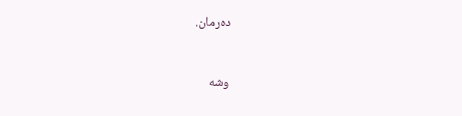دەرمان.



وشە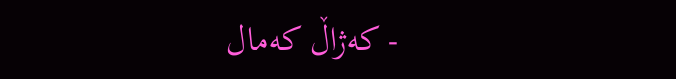- كەژاڵ كەمال